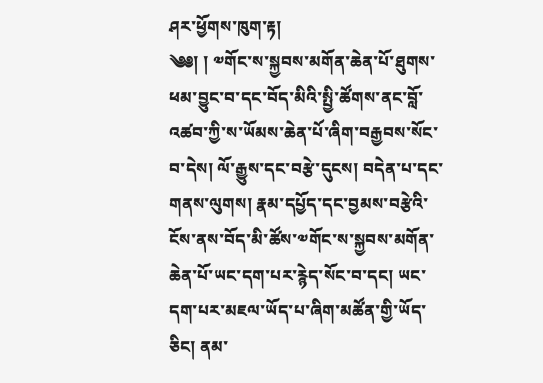ཤར་ཕྱོགས་ཁུག་རྟ།
༄༅། ། ༧གོང་ས་སྐྱབས་མགོན་ཆེན་པོ་ཐུགས་ཕམ་བྱུང་བ་དང་བོད་མིའི་སྤྱི་ཚོགས་ནང་བློ་འཚབ་ཀྱི་ས་ཡོམས་ཆེན་པོ་ཞིག་བརྒྱབས་སོང་བ་དེས། ལོ་རྒྱུས་དང་བརྩེ་དུངས། བདེན་པ་དང་གནས་ལུགས། རྣམ་དཔྱོད་དང་བྱམས་བརྩེའི་ངོས་ནས་བོད་མི་ཚོས་༧གོང་ས་སྐྱབས་མགོན་ཆེན་པོ་ཡང་དག་པར་རྙེད་སོང་བ་དང། ཡང་དག་པར་མཇལ་ཡོད་པ་ཞིག་མཚོན་གྱི་ཡོད་ཅིང། ནམ་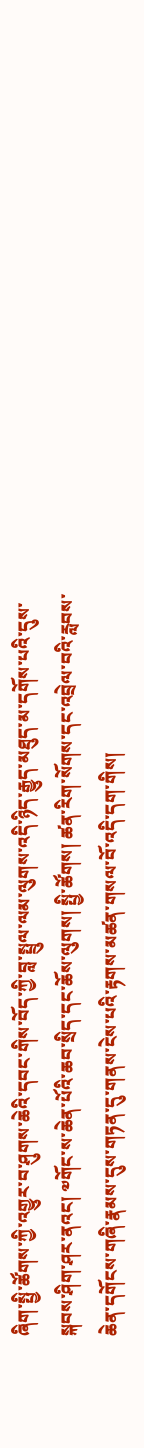ཞིག་སྤྱི་ཚོགས་ཀྱི་འགྱུར་བ་ཤུགས་ཆེའི་དབང་གིས་བོད་ཀྱི་བླ་སྤྲུལ་ལམ་ལུགས་འདི་ཉིད་རྒྱུད་མཐུད་མ་དགོས་པའི་དུས་སྐབས་ཤིག་ཤར་ནའང། ༧གོང་ས་ཆེན་པོའི་ཆབ་སྲིད་དང་ཆོས་ལུགས། སྤྱི་ཚོགས། ཚན་རིག་སོགས་དང་འབྲེལ་བའི་རླབས་ཆེན་དགོངས་གཞི་རྣམས་དུས་གཏན་དུ་གནས་ངེས་པའི་རྟགས་མཚན་གསལ་བོ་འདི་དག་གིས།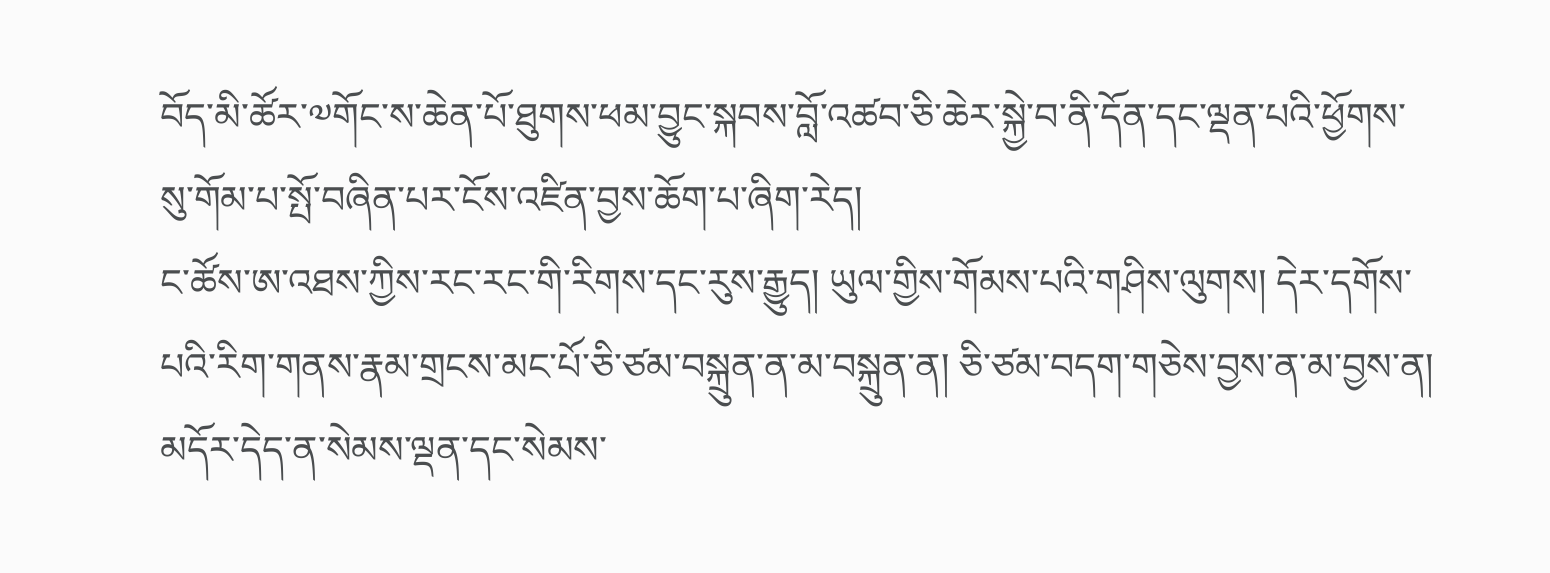བོད་མི་ཚོར་༧གོང་ས་ཆེན་པོ་ཐུགས་ཕམ་བྱུང་སྐབས་བློ་འཚབ་ཅི་ཆེར་སྐྱེ་བ་ནི་དོན་དང་ལྡན་པའི་ཕྱོགས་སུ་གོམ་པ་སྤོ་བཞིན་པར་ངོས་འཛིན་བྱས་ཆོག་པ་ཞིག་རེད།
ང་ཚོས་ཨ་འཐས་ཀྱིས་རང་རང་གི་རིགས་དང་རུས་རྒྱུད། ཡུལ་གྱིས་གོམས་པའི་གཤིས་ལུགས། དེར་དགོས་པའི་རིག་གནས་རྣམ་གྲངས་མང་པོ་ཅི་ཙམ་བསྐྲུན་ན་མ་བསྐྲུན་ན། ཅི་ཙམ་བདག་གཅེས་བྱས་ན་མ་བྱས་ན། མདོར་དེད་ན་སེམས་ལྡན་དང་སེམས་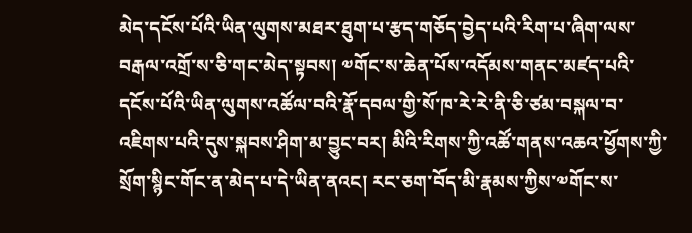མེད་དངོས་པོའི་ཡིན་ལུགས་མཐར་ཐུག་པ་རྩད་གཅོད་བྱེད་པའི་རིག་པ་ཞིག་ལས་བརྒལ་འགྲོ་ས་ཅི་གང་མེད་སྟབས། ༧གོང་ས་ཆེན་པོས་འདོམས་གནང་མཛད་པའི་དངོས་པོའི་ཡིན་ལུགས་འཚོལ་བའི་རྣོ་དབལ་གྱི་སོ་ཁ་རེ་རེ་ནི་ཅི་ཙམ་བསྐལ་བ་འཇིགས་པའི་དུས་སྐབས་ཤིག་མ་བྱུང་བར། མིའི་རིགས་ཀྱི་འཚོ་གནས་འཆའ་ཕྱོགས་ཀྱི་སྲོག་སྙིང་གོང་ན་མེད་པ་དེ་ཡིན་ནའང། རང་ཅག་བོད་མི་རྣམས་ཀྱིས་༧གོང་ས་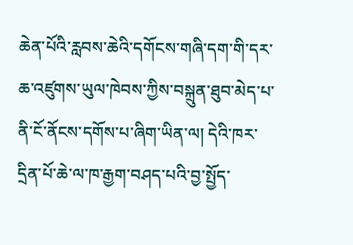ཆེན་པོའི་རླབས་ཆེའི་དགོངས་གཞི་དག་གི་དར་ཆ་འཛུགས་ཡུལ་ཁེབས་ཀྱིས་བསྐྲུན་ཐུབ་མེད་པ་ནི་ངོ་ནོངས་དགོས་པ་ཞིག་ཡིན་ལ། དེའི་ཁར་དྲིན་པོ་ཆེ་ལ་ཁ་རྒྱག་བཤད་པའི་བྱ་སྤྱོད་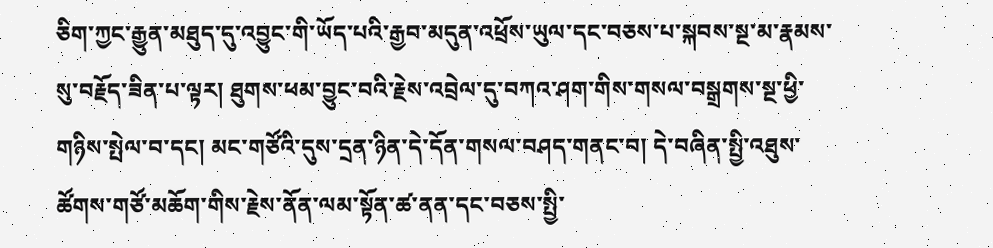ཅིག་ཀྱང་རྒྱུན་མཐུད་དུ་འབྱུང་གི་ཡོད་པའི་རྒྱབ་མདུན་འཕྲོས་ཡུལ་དང་བཅས་པ་སྐབས་སྔ་མ་རྣམས་སུ་བརྗོད་ཟིན་པ་ལྟར། ཐུགས་ཕམ་བྱུང་བའི་རྗེས་འབྲེལ་དུ་བཀའ་ཤག་གིས་གསལ་བསྒྲགས་སྔ་ཕྱི་གཉིས་སྤེལ་བ་དང། མང་གཙོའི་དུས་དྲན་ཉིན་དེ་དོན་གསལ་བཤད་གནང་བ། དེ་བཞིན་སྤྱི་འཐུས་ཚོགས་གཙོ་མཆོག་གིས་རྗེས་ནོན་ལམ་སྟོན་ཚ་ནན་དང་བཅས་སྤྱི་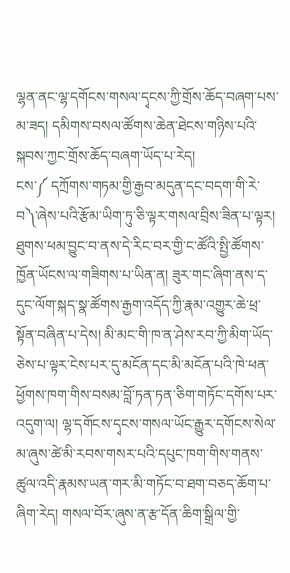ལྷན་ནང་ལྷ་དགོངས་གསལ་དྭངས་ཀྱི་གྲོས་ཆོད་བཞག་པས་མ་ཟད། དམིགས་བསལ་ཚོགས་ཆེན་ཐེངས་གཉིས་པའི་སྐབས་ཀྱང་གྲོས་ཆོད་བཞག་ཡོད་པ་རེད།
ངས་༼ དཀྲོགས་གཏམ་གྱི་རྒྱབ་མདུན་དང་བདག་གི་རེ་བ༽་ཞེས་པའི་རྩོམ་ཡིག་ཏུ་ཅི་ལྟར་གསལ་བྲིས་ཟིན་པ་ལྟར། ཐུགས་ཕམ་བྱུང་བ་ནས་དེ་རིང་བར་གྱི་ང་ཚོའི་སྤྱི་ཚོགས་ཁྱོན་ཡོངས་ལ་གཟིགས་པ་ཡིན་ན། ཟུར་གང་ཞིག་ནས་ད་དུང་ལོག་སྐད་སྣ་ཚོགས་རྒྱག་འདོད་ཀྱི་རྣམ་འགྱུར་ཆེ་ཕྲ་སྟོན་བཞིན་པ་དེས། མི་མང་གི་ཁ་ན་ཤེས་རབ་ཀྱི་མིག་ཡོད་ཅེས་པ་ལྟར་ངེས་པར་དུ་མངོན་དང་མི་མངོན་པའི་ཁེ་ཕན་ཕྱོགས་ཁག་གིས་བསམ་བློ་ཏན་ཏན་ཅིག་གཏོང་དགོས་པར་འདུག་ལ། ལྷ་དགོངས་དྭངས་གསལ་ཡོང་རྒྱུར་དགོངས་སེལ་མ་ཞུས་ཚེ་མི་རབས་གསར་པའི་དཔུང་ཁག་གིས་གནས་ཚུལ་འདི་རྣམས་ཡན་གར་མི་གཏོང་བ་ཐག་བཅད་ཆོག་པ་ཞིག་རེད། གསལ་བོར་ཞུས་ན་རྩ་དོན་ཆིག་སྒྲིལ་གྱི་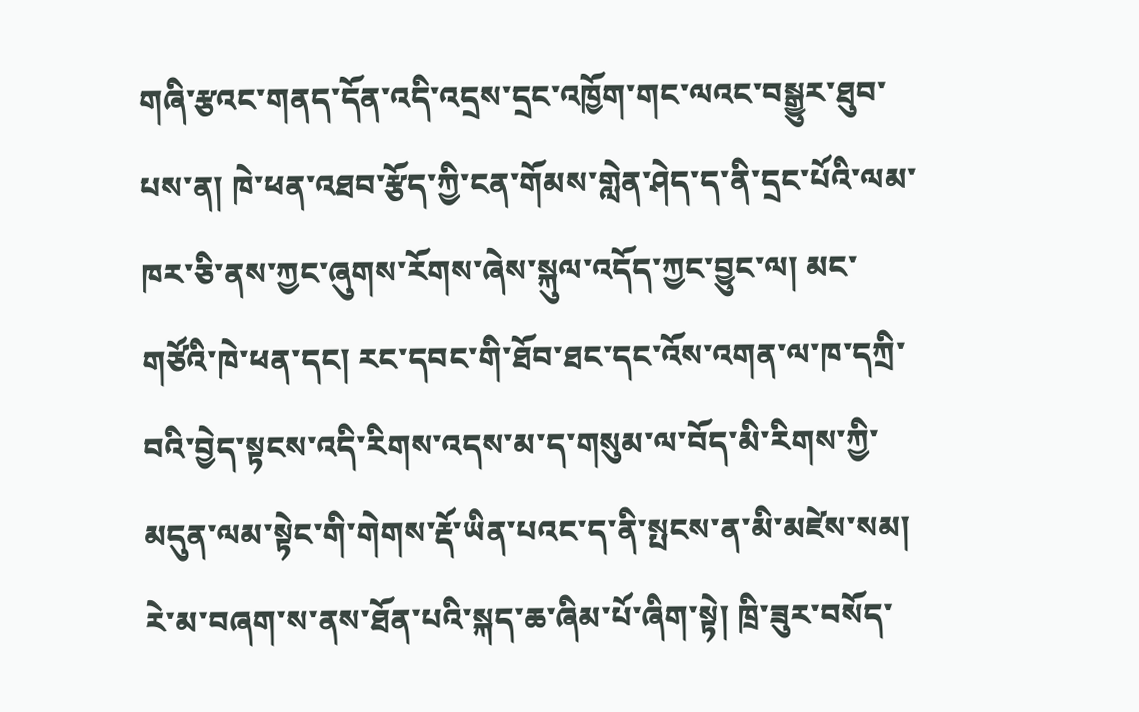གཞི་རྩའང་གནད་དོན་འདི་འདྲས་དྲང་འཁྱོག་གང་ལའང་བསྒྱུར་ཐུབ་པས་ན། ཁེ་ཕན་འཐབ་རྩོད་ཀྱི་ངན་གོམས་གླེན་ཤེད་ད་ནི་དྲང་པོའི་ལམ་ཁར་ཅི་ནས་ཀྱང་ཞུགས་རོགས་ཞེས་སྐུལ་འདོད་ཀྱང་བྱུང་ལ། མང་གཙོའི་ཁེ་ཕན་དང། རང་དབང་གི་ཐོབ་ཐང་དང་འོས་འགན་ལ་ཁ་དཀྲི་བའི་བྱེད་སྟངས་འདི་རིགས་འདས་མ་ད་གསུམ་ལ་བོད་མི་རིགས་ཀྱི་མདུན་ལམ་སྟེང་གི་གེགས་རྡོ་ཡིན་པའང་ད་ནི་སྤངས་ན་མི་མཛེས་སམ།
རེ་མ་བཞག་ས་ནས་ཐོན་པའི་སྐད་ཆ་ཞིམ་པོ་ཞིག་སྟེ། ཁྲི་ཟུར་བསོད་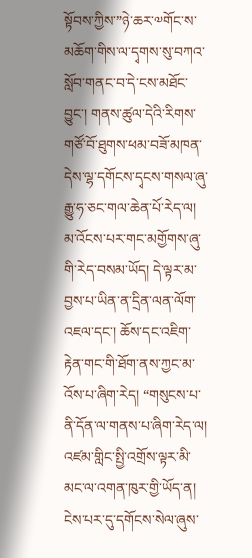སྟོབས་ཀྱིས་”ཉེ་ཆར་༧གོང་ས་མཆོག་གིས་ལ་དྭགས་སུ་བཀའ་སློབ་གནང་བ་དེ་ངས་མཐོང་བྱུང་། གནས་ཚུལ་དེའི་རིགས་གཙོ་བོ་ཐུགས་ཕམ་བཟོ་མཁན་དེས་ལྷ་དགོངས་དྭངས་གསལ་ཞུ་རྒྱུ་ཧ་ཅང་གལ་ཆེན་པོ་རེད་ལ། མ་འོངས་པར་གང་མགྱོགས་ཞུ་གི་རེད་བསམ་ཡོད། དེ་ལྟར་མ་བྱས་པ་ཡིན་ན་དྲིན་ལན་ལོག་འཇལ་དང་། ཆོས་དང་འཇིག་རྟེན་གང་གི་ཐོག་ནས་ཀྱང་མ་འོས་པ་ཞིག་རེད། “གསུངས་པ་ནི་དོན་ལ་གནས་པ་ཞིག་རེད་ལ། འཛམ་གླིང་སྤྱི་འགྲོས་ལྟར་མི་མང་ལ་འགན་ཁུར་གྱི་ཡོད་ན། ངེས་པར་དུ་དགོངས་སེལ་ཞུས་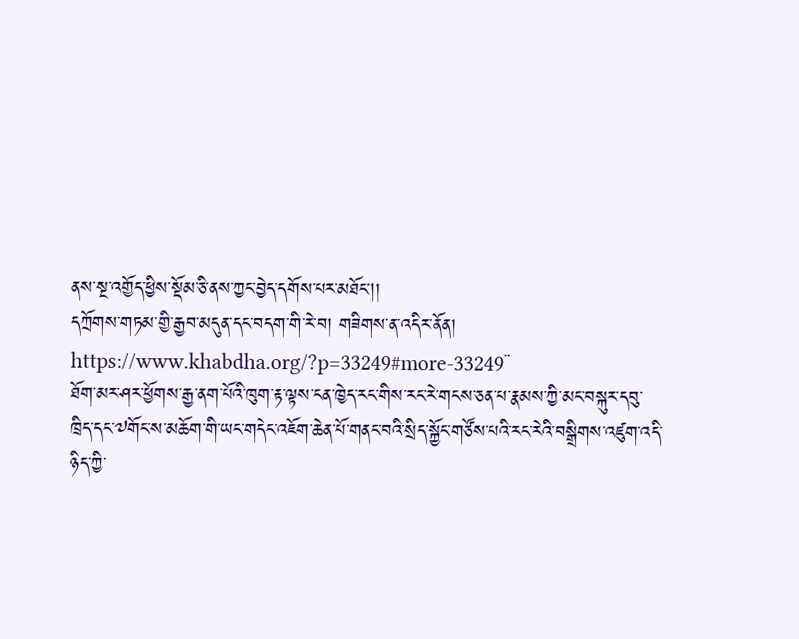ནས་སྔ་འགྱོད་ཕྱིས་སྡོམ་ཅི་ནས་ཀྱང་བྱེད་དགོས་པར་མཐོང།།
དཀྲོགས་གཏམ་གྱི་རྒྱབ་མདུན་དང་བདག་གི་རེ་བ། གཟིགས་ན་འདིར་ནོན། https://www.khabdha.org/?p=33249#more-33249་་
ཐོག་མར་ཤར་ཕྱོགས་རྒྱ་ནག་པོའི་ཁུག་རྟ་ལྟས་ངན་ཁྱེད་རང་གིས་རང་རེ་གངས་ཅན་པ་རྣམས་ཀྱི་མང་བསྐུར་དབུ་ཁྲིད་དང་༧གོང་ས་མཆོག་གི་ཡང་གདེང་འཇོག་ཆེན་པོ་གནང་བའི་སྲིད་སྐྱོང་གཙོས་པའི་རང་རེའི་བསྒྲིགས་འཛུག་འདི་ཉིད་ཀྱི་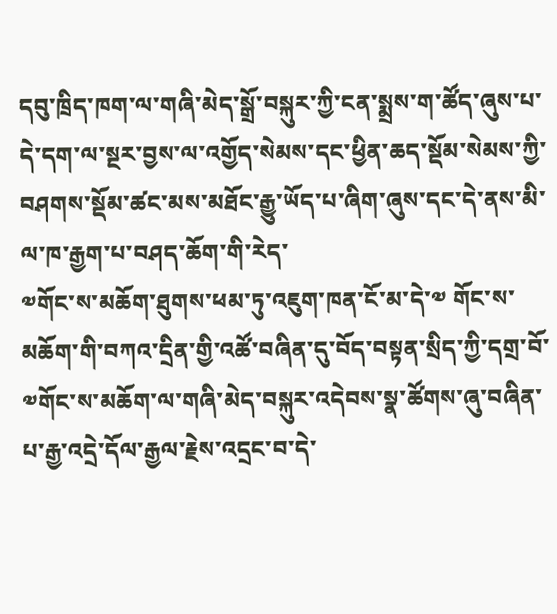དབུ་ཁྲིད་ཁག་ལ་གཞི་མེད་སྒྲོ་བསྐུར་ཀྱི་ངན་སྨྲས་ག་ཚོད་ཞུས་པ་དེ་དག་ལ་སྔར་བྱས་ལ་འགྱོད་སེམས་དང་ཕྱིན་ཆད་སྡོམ་སེམས་ཀྱི་བཤགས་སྡོམ་ཚང་མས་མཐོང་རྒྱུ་ཡོད་པ་ཞིག་ཞུས་དང་དེ་ནས་མི་ལ་ཁ་རྒྱག་པ་བཤད་ཆོག་གི་རེད་
༧གོང་ས་མཆོག་ཐུགས་ཕམ་ཏུ་འཇུག་ཁན་ངོ་མ་དེ་༧ གོང་ས་མཆོག་གི་བཀའ་དྲིན་གྱི་འཚོ་བཞིན་དུ་བོད་བསྟན་སྲིད་ཀྱི་དགྲ་བོ་༧གོང་ས་མཆོག་ལ་གཞི་མེད་བསྐུར་འདེབས་སྣ་ཚོགས་ཞུ་བཞིན་པ་རྒྱ་འདྲེ་དོལ་རྒྱལ་རྗེས་འདྲང་བ་དེ་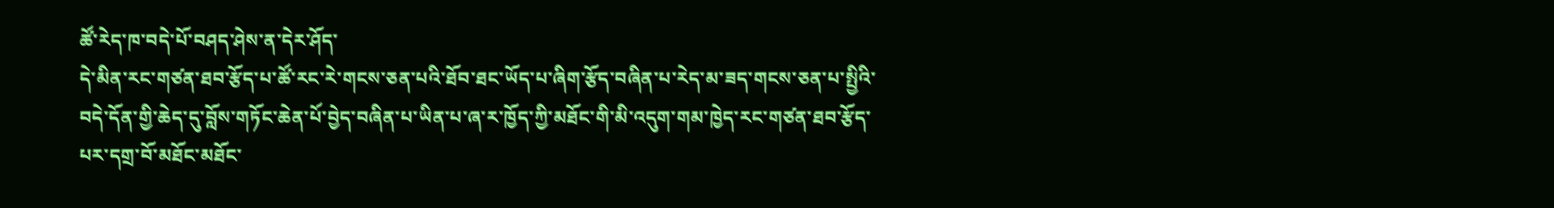ཚོ་རེད་ཁ་བདེ་པོ་བཤད་ཤེས་ན་དེར་ཤོད་
དེ་མིན་རང་གཙན་ཐབ་རྩོད་པ་ཚོ་རང་རེ་གངས་ཅན་པའི་ཐོབ་ཐང་ཡོད་པ་ཞིག་རྩོད་བཞིན་པ་རེད་མ་ཟད་གངས་ཅན་པ་སྤྱིའི་བདེ་དོན་གྱི་ཆེད་དུ་བློས་གཏོང་ཆེན་པོ་བྱེད་བཞིན་པ་ཡིན་པ་ཞ་ར་ཁྱོད་ཀྱི་མཐོང་གི་མི་འདུག་གམ་ཁྱེད་རང་གཙན་ཐབ་རྩོད་པར་དགྲ་བོ་མཐོང་མཐོང་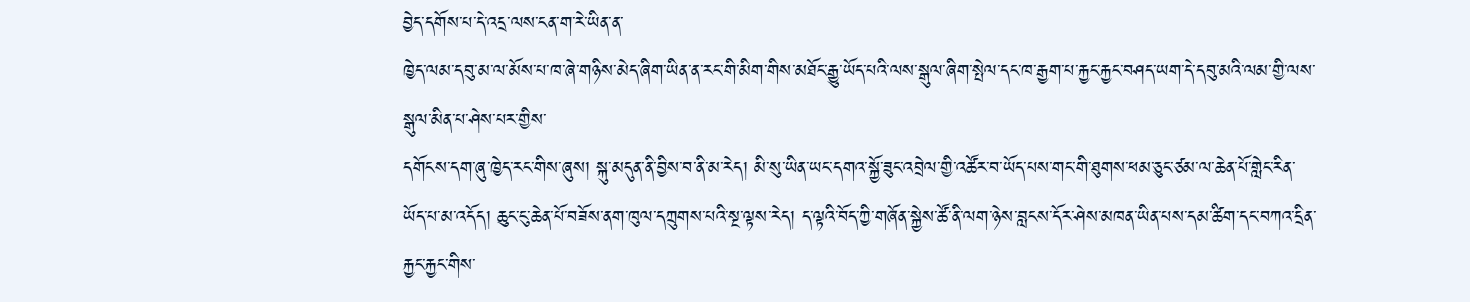བྱེད་དགོས་པ་དེ་འདྲ་ལས་ངན་ག་རེ་ཡིན་ན་
ཁྱེད་ལམ་དབུ་མ་ལ་མོས་པ་ཁ་ཞེ་གཉིས་མེད་ཞིག་ཡིན་ན་རང་གི་མིག་གིས་མཐོང་རྒྱུ་ཡོད་པའི་ལས་སྒུལ་ཞིག་སྤེལ་དང་ཁ་རྒྱག་པ་རྐྱང་རྐྱང་བཤད་ཡག་དེ་དབུ་མའི་ལམ་གྱི་ལས་སྒུལ་མིན་པ་ཤེས་པར་གྱིས་
དགོངས་དག་ཞུ་ཁྱེད་རང་གིས་ཞུས། སྐུ་མདུན་ནི་བྱིས་བ་ནི་མ་རེད། མི་སུ་ཡིན་ཡང་དགའ་སྐྱོ་ཟུང་འབྲེལ་གྱི་འཚོར་བ་ཡོད་པས་གང་གི་ཐུགས་ཕམ་ཅུང་ཙམ་ལ་ཆེན་པོ་གླེང་རིན་ཡོད་པ་མ་འདོད། ཆུང་ངུ་ཆེན་པོ་བཟོས་ནག་ཁུལ་དཀྲུགས་པའི་སྔ་ལྟས་རེད། ད་ལྟའི་བོད་ཀྱི་གཞོན་སྐྱེས་ཚོ་ནི་ལག་ཉེས་བླངས་དོར་ཤེས་མཁན་ཡིན་པས་དམ་ཚིག་དང་བཀའ་དྲིན་རྐྱང་རྐྱང་གིས་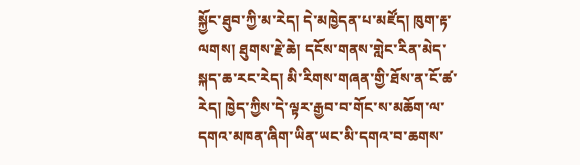སྐྱོང་ཐུབ་ཀྱི་མ་རེད། དེ་མཁྱེདན་པ་མཛོད། ཁུག་རྟ་ལགས། ཐུགས་རྗེ་ཆེ། དངོས་གནས་གླེང་རིན་མེད་སྐད་ཆ་རང་རེད། མི་རིགས་གཞན་གྱི་ཐོས་ན་ངོ་ཚ་རེད། ཁྱེད་ཀྱིས་དེ་ལྟར་རྒྱབ་བ་གོང་ས་མཆོག་ལ་དགའ་མཁན་ཞིག་ཡིན་ཡང་མི་དགའ་བ་ཆགས་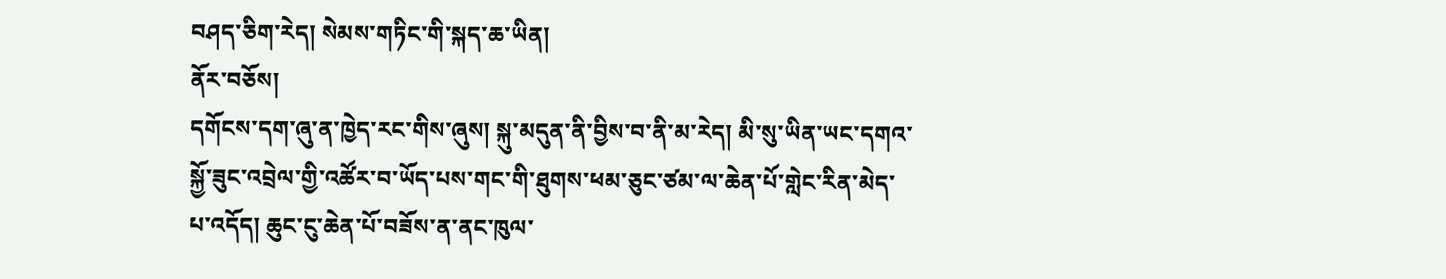བཤད་ཅིག་རེད། སེམས་གཏིང་གི་སྐད་ཆ་ཡིན།
ནོར་བཅོས།
དགོངས་དག་ཞུ་ན་ཁྱེད་རང་གིས་ཞུས། སྐུ་མདུན་ནི་བྱིས་བ་ནི་མ་རེད། མི་སུ་ཡིན་ཡང་དགའ་སྐྱོ་ཟུང་འབྲེལ་གྱི་འཚོར་བ་ཡོད་པས་གང་གི་ཐུགས་ཕམ་ཅུང་ཙམ་ལ་ཆེན་པོ་གླེང་རིན་མེད་པ་འདོད། ཆུང་ངུ་ཆེན་པོ་བཟོས་ན་ནང་ཁུལ་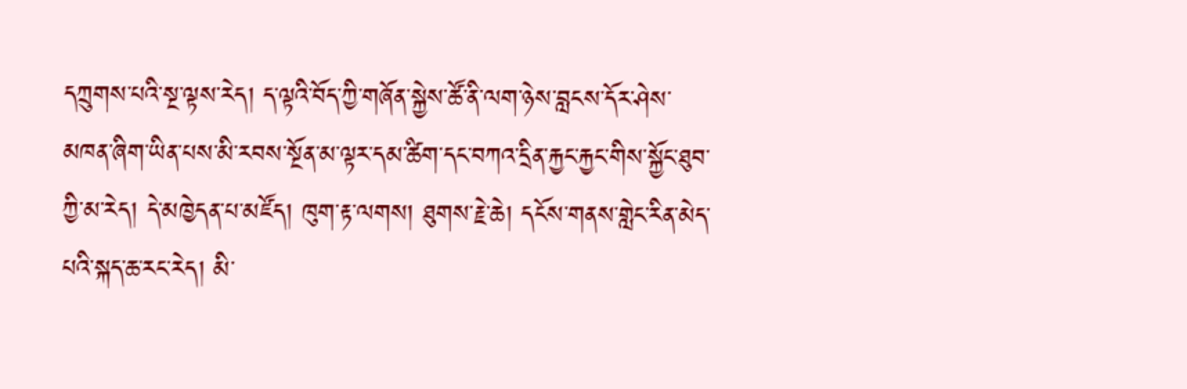དཀྲུགས་པའི་སྔ་ལྟས་རེད། ད་ལྟའི་བོད་ཀྱི་གཞོན་སྐྱེས་ཚོ་ནི་ལག་ཉེས་བླངས་དོར་ཤེས་མཁན་ཞིག་ཡིན་པས་མི་རབས་སྔོན་མ་ལྟར་དམ་ཚིག་དང་བཀའ་དྲིན་རྐྱང་རྐྱང་གིས་སྐྱོང་ཐུབ་ཀྱི་མ་རེད། དེ་མཁྱེདན་པ་མཛོད། ཁུག་རྟ་ལགས། ཐུགས་རྗེ་ཆེ། དངོས་གནས་གླེང་རིན་མེད་པའི་སྐད་ཆ་རང་རེད། མི་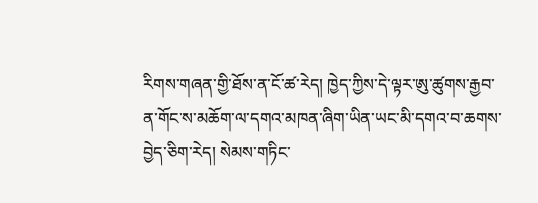རིགས་གཞན་གྱི་ཐོས་ན་ངོ་ཚ་རེད། ཁྱེད་ཀྱིས་དེ་ལྟར་ཨུ་ཚུགས་རྒྱབ་ན་གོང་ས་མཆོག་ལ་དགའ་མཁན་ཞིག་ཡིན་ཡང་མི་དགའ་བ་ཆགས་བྱེད་ཅིག་རེད། སེམས་གཏིང་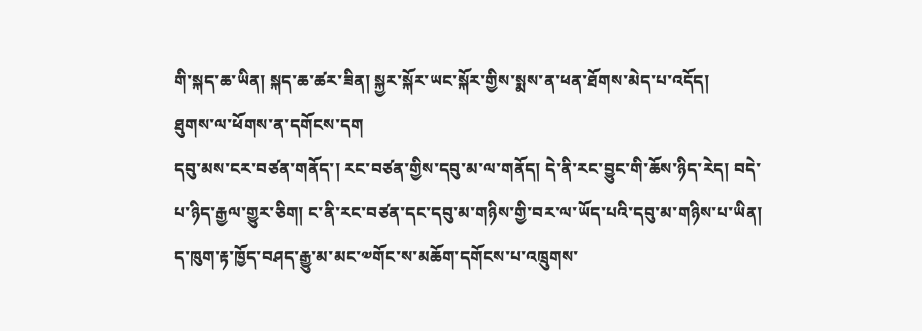གི་སྐད་ཆ་ཡིན། སྐད་ཆ་ཚར་ཟིན། སྐྱར་སྐོར་ཡང་སྐོར་གྱིས་སྨས་ན་ཕན་ཐོགས་མེད་པ་འདོད།
ཐུགས་ལ་ཕོགས་ན་དགོངས་དག
དབུ་མས་ངར་བཙན་གནོད་། རང་བཙན་གྱིས་དབུ་མ་ལ་གནོད། དེ་ནི་རང་བྱུང་གི་ཆོས་ཉིད་རེད། བདེ་པ་ཉིད་རྒྱལ་གྱུར་ཅིག། ང་ནི་རང་བཙན་དང་དབུ་མ་གཉིས་གྱི་བར་ལ་ཡོད་པའི་དབུ་མ་གཉིས་པ་ཡིན།
ད་ཁུག་རྟ་ཁྱོད་བཤད་རྒྱུ་མ་མང་༧གོང་ས་མཆོག་དགོངས་པ་འཁྲུགས་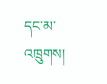དང་མ་འཁྲུགས།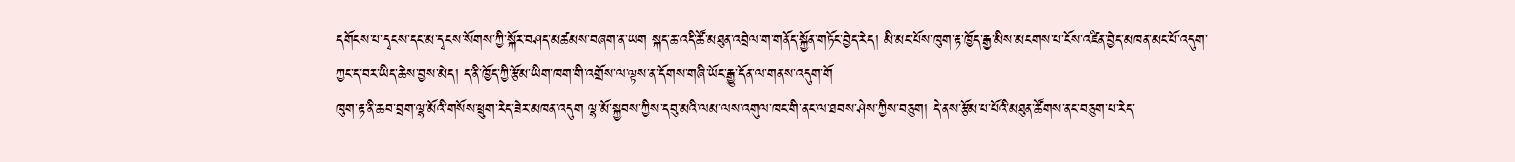དགོངས་པ་དྭངས་དང་མ་དྭངས་སོགས་ཀྱི་སྐོར་བཤད་མཚམས་བཞག་ན་ཡག སྐད་ཆ་འདི་ཚོ་མཐུན་འབྲེལ་ག་གནོད་སྐྱོན་གཏོང་བྱེད་རེད། མི་མང་པོས་ཁུག་རྟ་ཁྱོད་རྒྱ་མིས་མངགས་པ་ངོས་འཛིན་བྱེད་མཁན་མང་པོ་འདུག་ཀྱང་ད་བར་ཡིད་ཆེས་བྱས་མེད། ད་ནི་ཁྱོད་ཀྱི་རྩོམ་ཡིག་ཁག་གི་འགྲོས་ལ་ལྟས་ན་དོགས་གཞི་ཡོང་རྒྱུ་དོན་ལ་གནས་འདུག་གོ
ཁུག་རྟ་ནི་ཆབ་བྲག་ལྷ་མོའི་གསོས་ཕྲུག་རེད་ཟེར་མཁན་འདུག ལྷ་མོ་སྐྱབས་ཀྱིས་དབུ་མའི་ལམ་ལས་འགུལ་ཁང་གི་ནང་ལ་ཐབས་ཤེས་ཀྱིས་བཅུག། དེ་ནས་རྩོམ་པ་པོའི་མཐུན་ཚོགས་ནང་བཅུག་པ་རེད་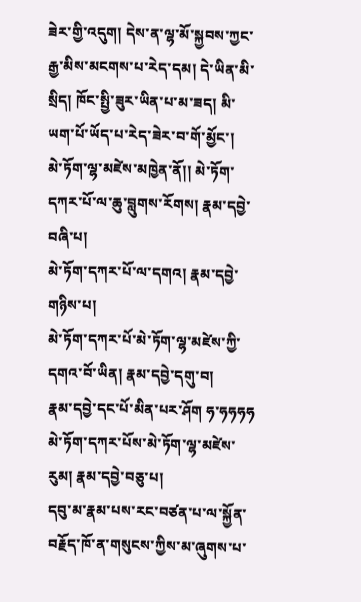ཟེར་གྱི་འདུག། དེས་ན་ལྷ་མོ་སྐྱབས་ཀྱང་རྒྱ་མིས་མངགས་པ་རེད་དམ། དེ་ཡིན་མི་སྲིད། ཁོང་སྤྱི་ཟུར་ཡིན་པ་མ་ཟད། མི་ཡག་པོ་ཡོད་པ་རེད་ཟེར་བ་གོ་མྱོང་།
མེ་ཏོག་ལྷ་མཛེས་མཁྱེན་ནོ།། མེ་ཏོག་དཀར་པོ་ལ་ཆུ་བླུགས་རོགས། རྣམ་དབྱེ་བཞི་པ།
མེ་ཏོག་དཀར་པོ་ལ་དགའ། རྣམ་དབྱེ་གཉིས་པ།
མེ་ཏོག་དཀར་པོ་མེ་ཏོག་ལྷ་མཛེས་ཀྱི་དགའ་བོ་ཡིན། རྣམ་དབྱེ་དགུ་བ།
རྣམ་དབྱེ་དང་པོ་མིན་པར་ཤོག ཧ་ཧཧཧཧ
མེ་ཏོག་དཀར་པོས་མེ་ཏོག་ལྷ་མཛེས་རུམ། རྣམ་དབྱེ་བཅུ་པ།
དབུ་མ་རྣམ་པས་རང་བཙན་པ་ལ་སྐྱོན་བརྗོད་ཁོ་ན་གསུངས་ཀྱིས་མ་ཞུགས་པ་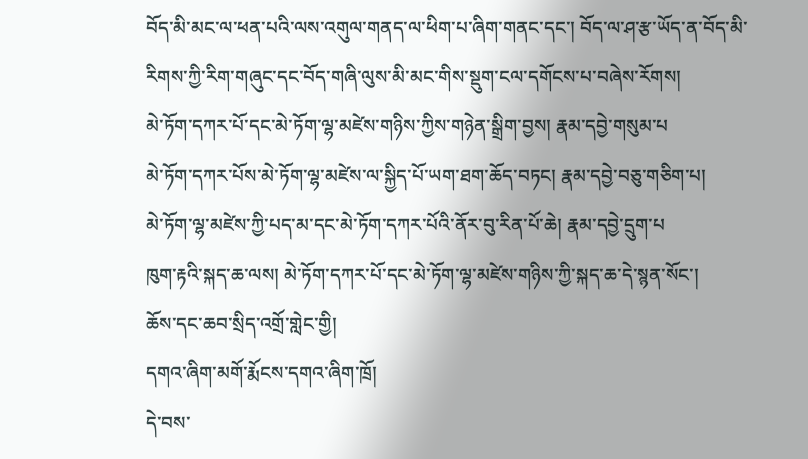བོད་མི་མང་ལ་ཕན་པའི་ལས་འགུལ་གནད་ལ་ཕིག་པ་ཞིག་གནང་དང་། བོད་ལ་ཤ་རྩ་ཡོད་ན་བོད་མི་རིགས་ཀྱི་རིག་གཞུང་དང་བོད་གཞི་ལུས་མི་མང་གིས་སྡུག་ངལ་དགོངས་པ་བཞེས་རོགས།
མེ་ཏོག་དཀར་པོ་དང་མེ་ཏོག་ལྷ་མཛེས་གཉིས་ཀྱིས་གཉེན་སྒྲིག་བྱས། རྣམ་དབྱེ་གསུམ་པ
མེ་ཏོག་དཀར་པོས་མེ་ཏོག་ལྷ་མཛེས་ལ་སྐྱིད་པོ་ཡག་ཐག་ཆོད་བཏང། རྣམ་དབྱེ་བཅུ་གཅིག་པ།
མེ་ཏོག་ལྷ་མཛེས་ཀྱི་པད་མ་དང་མེ་ཏོག་དཀར་པོའི་ནོར་བུ་རིན་པོ་ཆེ། རྣམ་དབྱེ་དྲུག་པ
ཁུག་རྟའི་སྐད་ཆ་ལས། མེ་ཏོག་དཀར་པོ་དང་མེ་ཏོག་ལྷ་མཛེས་གཉིས་ཀྱི་སྐད་ཆ་དེ་སྙན་སོང་།
ཆོས་དང་ཆབ་སྲིད་འགྲོ་གླེང་གྱི།
དགའ་ཞིག་མགོ་རྨོངས་དགའ་ཞིག་ཁྲོ།
དེ་བས་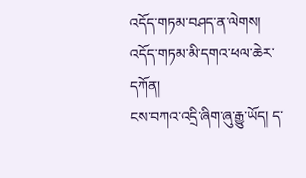འདོད་གཏམ་བཤད་ན་ལེགས།
འདོད་གཏམ་མི་དགའ་ཕལ་ཆེར་དཀོན།
ངས་བཀའ་འདྲི་ཞིག་ཞུ་རྒྱུ་ཡོད། ད་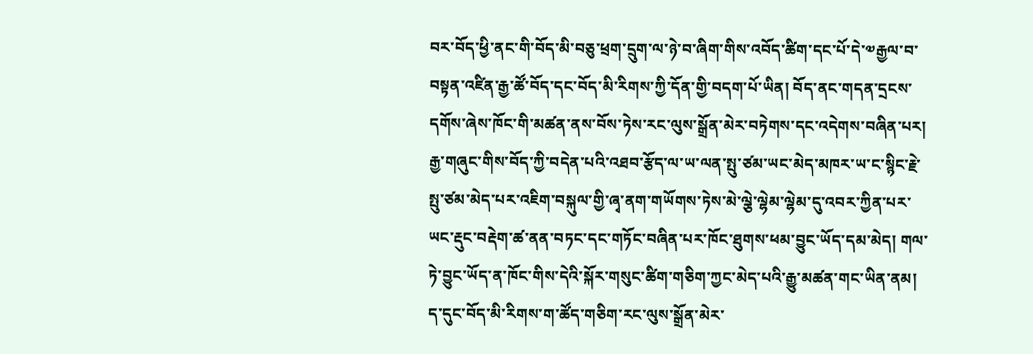བར་བོད་ཕྱི་ནང་གི་བོད་མི་བཅུ་ཕྲག་དྲུག་ལ་ཉེ་བ་ཞིག་གིས་འབོད་ཚིག་དང་པོ་དེ་༧རྒྱལ་བ་བསྟན་འཛིན་རྒྱ་ཚོ་བོད་དང་བོད་མི་རིགས་ཀྱི་དོན་གྱི་བདག་པོ་ཡིན། བོད་ནང་གདན་དྲངས་དགོས་ཞེས་ཁོང་གི་མཚན་ནས་བོས་ཏེས་རང་ལུས་སྒྲོན་མེར་བཏེགས་དང་འདེགས་བཞིན་པར། རྒྱ་གཞུང་གིས་བོད་ཀྱི་བདེན་པའི་འཐབ་རྩོད་ལ་ཡ་ལན་སྤུ་ཙམ་ཡང་མེད་མཁར་ཡ་ང་སྙིང་རྗེ་སྤུ་ཙམ་མེད་པར་འཇིག་བསྐུལ་གྱི་ཞྭ་ནག་གཡོགས་ཏེས་མེ་ལྕེ་ལྷེམ་ལྷེམ་དུ་འབར་ཀྱིན་པར་ཡང་རྡུང་བརྡེག་ཚ་ནན་བཏང་དང་གཏོང་བཞིན་པར་ཁོང་ཐུགས་ཕམ་བྱུང་ཡོད་དམ་མེད། གལ་ཏེ་བྱུང་ཡོད་ན་ཁོང་གིས་དེའི་སྐོར་གསུང་ཚིག་གཅིག་ཀྱང་མེད་པའི་རྒྱུ་མཚན་གང་ཡིན་ནམ། ད་དུང་བོད་མི་རིགས་ག་ཚོད་གཅིག་རང་ལུས་སྒྲོན་མེར་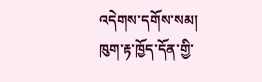འདེགས་དགོས་སམ།
ཁུག་རྟ་ཁྱོད་དོན་གྱི་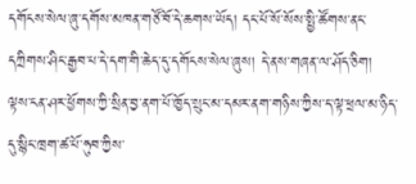དགོངས་སེལ་ཞུ་དགོས་མཁན་གཙོ་བོ་དེ་ཆགས་ཡོད། དང་པོ་སོ་སོས་སྤྱི་ཚོགས་ནང་དཀྲིགས་ཤིང་རྒྱབ་པ་དེ་དག་གི་ཆེད་དུ་དགོངས་སེལ་ཞུས། དེ་ནས་གཞན་ལ་ཤོད་ཅིག།
ལྟས་ངན་ཤར་ཕྱོགས་ཀྱི་སྲིན་བྱ་ནག་པོ་ཁྱོད་སྲུང་མ་དམར་ནག་གཉིས་ཀྱིས་ད་ལྟ་ཕྲལ་མ་ཉིད་དུ་སྙིང་ཁྲག་ཚ་པོ་ཧུབ་ཀྱིས་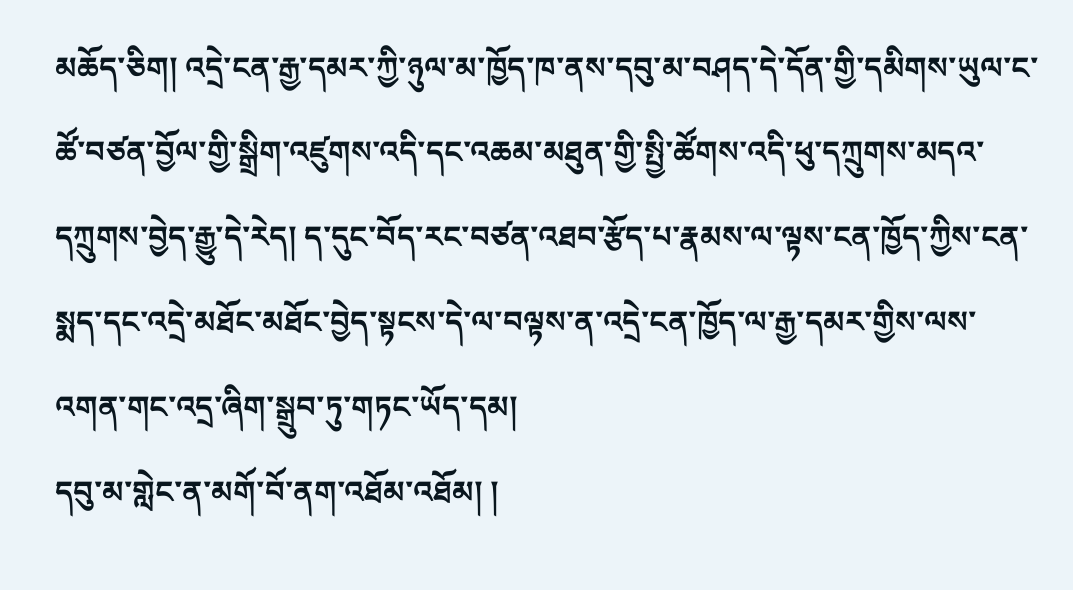མཆོད་ཅིག། འདྲེ་ངན་རྒྱ་དམར་ཀྱི་ཉུལ་མ་ཁྱོད་ཁ་ནས་དབུ་མ་བཤད་དེ་དོན་གྱི་དམིགས་ཡུལ་ང་ཚོ་བཙན་བྱོལ་གྱི་སྒྲིག་འཛུགས་འདི་དང་འཆམ་མཐུན་གྱི་སྤྱི་ཚོགས་འདི་ཕུ་དཀྲུགས་མདའ་དཀྲུགས་བྱེད་རྒྱུ་དེ་རེད། ད་དུང་བོད་རང་བཙན་འཐབ་རྩོད་པ་རྣམས་ལ་ལྟས་ངན་ཁྱོད་ཀྱིས་ངན་སྨད་དང་འདྲེ་མཐོང་མཐོང་བྱེད་སྟངས་དེ་ལ་བལྟས་ན་འདྲེ་ངན་ཁྱོད་ལ་རྒྱ་དམར་གྱིས་ལས་འགན་གང་འདྲ་ཞིག་སྒྲུབ་ཏུ་གཏང་ཡོད་དམ།
དབུ་མ་གླེང་ན་མགོ་བོ་ནག་འཐོམ་འཐོམ། །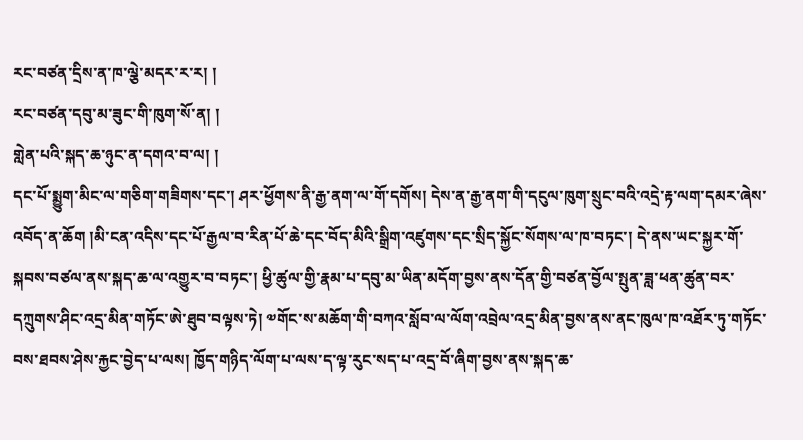རང་བཙན་དྲིས་ན་ཁ་ལྕེ་མདར་ར་ར། །
རང་བཙན་དབུ་མ་ཟུང་གི་ཁུག་སོ་ན། །
གླེན་པའི་སྐད་ཆ་ཉུང་ན་དགའ་བ་ལ། །
དང་པོ་སྨྱུག་མིང་ལ་གཅིག་གཟིགས་དང་། ཤར་ཕྱོགས་ནི་རྒྱ་ནག་ལ་གོ་དགོས། དེས་ན་རྒྱ་ནག་གི་དངུལ་ཁུག་སྲུང་བའི་འདྲེ་རྟ་ལག་དམར་ཞེས་འབོད་ན་ཆོག །མི་ངན་འདིས་དང་པོ་རྒྱལ་བ་རིན་པོ་ཆེ་དང་བོད་མིའི་སྒྲིག་འཛུགས་དང་སྲིད་སྐྱོང་སོགས་ལ་ཁ་བཏང་། དེ་ནས་ཡང་སྐྱར་གོ་སྐབས་བཙལ་ནས་སྐད་ཆ་ལ་འགྱུར་བ་བཏང་། ཕྱི་ཚུལ་གྱི་རྣམ་པ་དབུ་མ་ཡིན་མདོག་བྱས་ནས་དོན་གྱི་བཙན་བྱོལ་སྤུན་ཟླ་ཕན་ཚུན་བར་དཀྲུགས་ཤིང་འདྲ་མིན་གཏོང་ཨེ་ཐུབ་བལྟས་ཏེ། ༧གོང་ས་མཆོག་གི་བཀའ་སློབ་ལ་ལོག་འབྲེལ་འདྲ་མིན་བྱས་ནས་ནང་ཁུལ་ཁ་འཐོར་ཏུ་གཏོང་བས་ཐབས་ཤེས་རྐྱང་བྱེད་པ་ལས། ཁྱོད་གཉིད་ལོག་པ་ལས་ད་ལྟ་རུང་སད་པ་འདྲ་བོ་ཞིག་བྱས་ནས་སྐད་ཆ་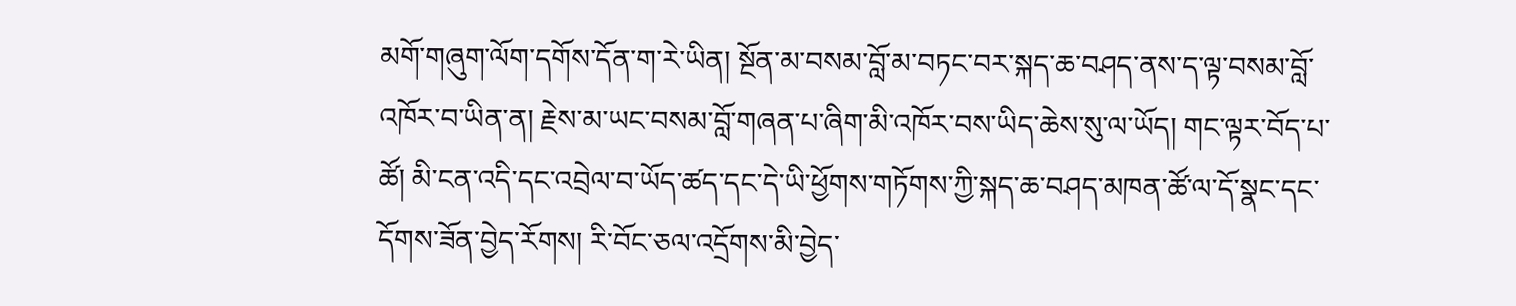མགོ་གཞུག་ལོག་དགོས་དོན་ག་རེ་ཡིན། སྔོན་མ་བསམ་བློ་མ་བཏང་བར་སྐད་ཆ་བཤད་ནས་ད་ལྟ་བསམ་བློ་འཁོར་བ་ཡིན་ན། རྗེས་མ་ཡང་བསམ་བློ་གཞན་པ་ཞིག་མི་འཁོར་བས་ཡིད་ཆེས་སུ་ལ་ཡོད། གང་ལྟར་བོད་པ་ཚོ། མི་ངན་འདི་དང་འབྲེལ་བ་ཡོད་ཚད་དང་དེ་ཡི་ཕྱོགས་གཏོགས་ཀྱི་སྐད་ཆ་བཤད་མཁན་ཚོ་ལ་དོ་སྣང་དང་དོགས་ཟོན་བྱེད་རོགས། རི་བོང་ཅལ་འདྲོགས་མི་བྱེད་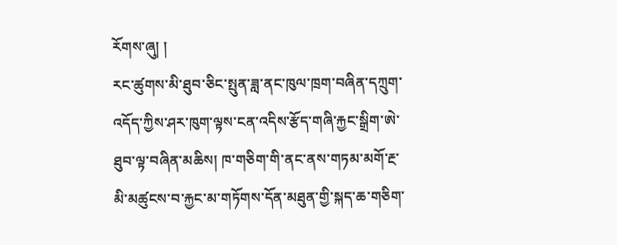རོགས་ཞུ། །
རང་ཚུགས་མི་ཐུབ་ཅིང་སྤུན་ཟླ་ནང་ཁུལ་ཁྲག་བཞིན་དཀྲུག་འདོད་ཀྱིས་ཤར་ཁུག་ལྟས་ངན་འདིས་རྩོད་གཞི་རྐྱང་སྒྲིག་ཨེ་ཐུབ་ལྟ་བཞིན་མཆིས། ཁ་གཅིག་གི་ནང་ནས་གཏམ་མགོ་རྔ་མི་མཚུངས་བ་རྐྱང་མ་གཏོགས་དོན་མཐུན་གྱི་སྐད་ཆ་གཅིག་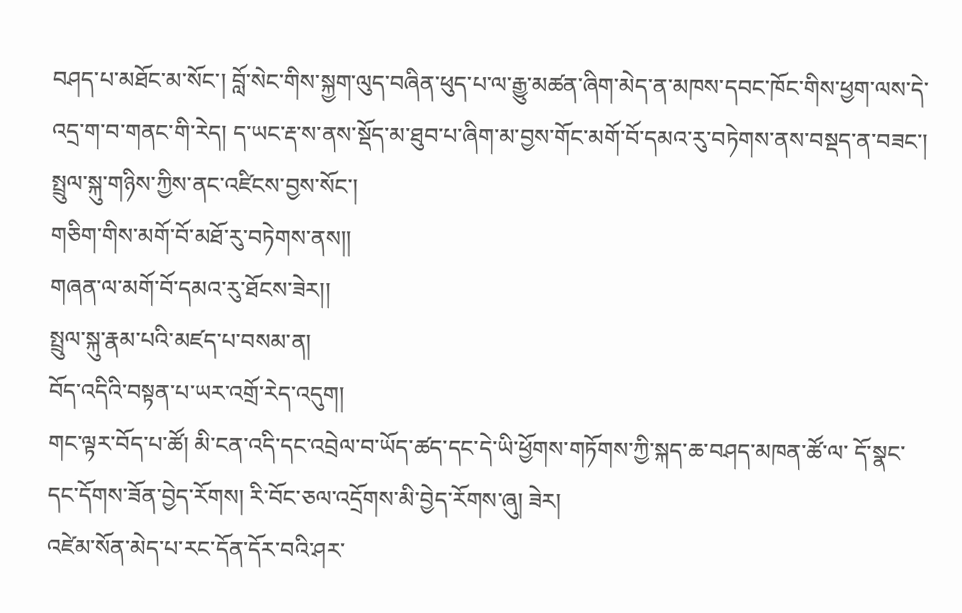བཤད་པ་མཐོང་མ་སོང་། བློ་སེང་གིས་སྐྱག་ལུད་བཞིན་ཕུད་པ་ལ་རྒྱུ་མཚན་ཞིག་མེད་ན་མཁས་དབང་ཁོང་གིས་ཕྱག་ལས་དེ་འདྲ་ག་བ་གནང་གི་རེད། ད་ཡང་རྡ་ས་ནས་སྡོད་མ་ཐུབ་པ་ཞིག་མ་བྱས་གོང་མགོ་བོ་དམའ་རུ་བཏེགས་ནས་བསྡད་ན་བཟང་།
སྤྲུལ་སྐུ་གཉིས་ཀྱིས་ནང་འཛིངས་བྱས་སོང་།
གཅིག་གིས་མགོ་བོ་མཐོ་རུ་བཏེགས་ནས།།
གཞན་ལ་མགོ་བོ་དམའ་རུ་ཐོངས་ཟེར།།
སྤྲུལ་སྐུ་རྣམ་པའི་མཛད་པ་བསམ་ན།
བོད་འདིའི་བསྟན་པ་ཡར་འགྲོ་རེད་འདུག།
གང་ལྟར་བོད་པ་ཚོ། མི་ངན་འདི་དང་འབྲེལ་བ་ཡོད་ཚད་དང་དེ་ཡི་ཕྱོགས་གཏོགས་ཀྱི་སྐད་ཆ་བཤད་མཁན་ཚོ་ལ་ དོ་སྣང་དང་དོགས་ཟོན་བྱེད་རོགས། རི་བོང་ཅལ་འདྲོགས་མི་བྱེད་རོགས་ཞུ། ཟེར།
འཛེམ་སོན་མེད་པ་རང་དོན་དོར་བའི་ཤར་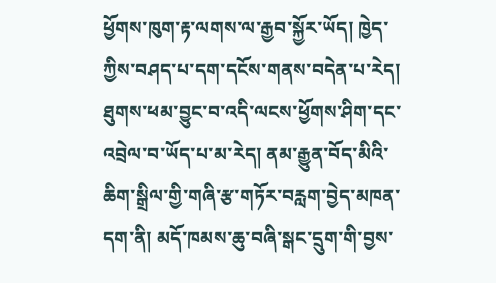ཕྱོགས་ཁུག་རྟ་ལགས་ལ་རྒྱབ་སྐྱོར་ཡོད། ཁྱེད་ཀྱིས་བཤད་པ་དག་དངོས་གནས་བདེན་པ་རེད། ཐུགས་ཕམ་བྱུང་བ་འདི་ལངས་ཕྱོགས་ཤིག་དང་འབྲེལ་བ་ཡོད་པ་མ་རེད། ནམ་རྒྱུན་བོད་མིའི་ཆིག་སྒྲིལ་གྱི་གཞི་རྩ་གཏོར་བརླག་བྱེད་མཁན་དག་ནི། མདོ་ཁམས་ཆུ་བཞི་སྒང་དྲུག་གི་བྱས་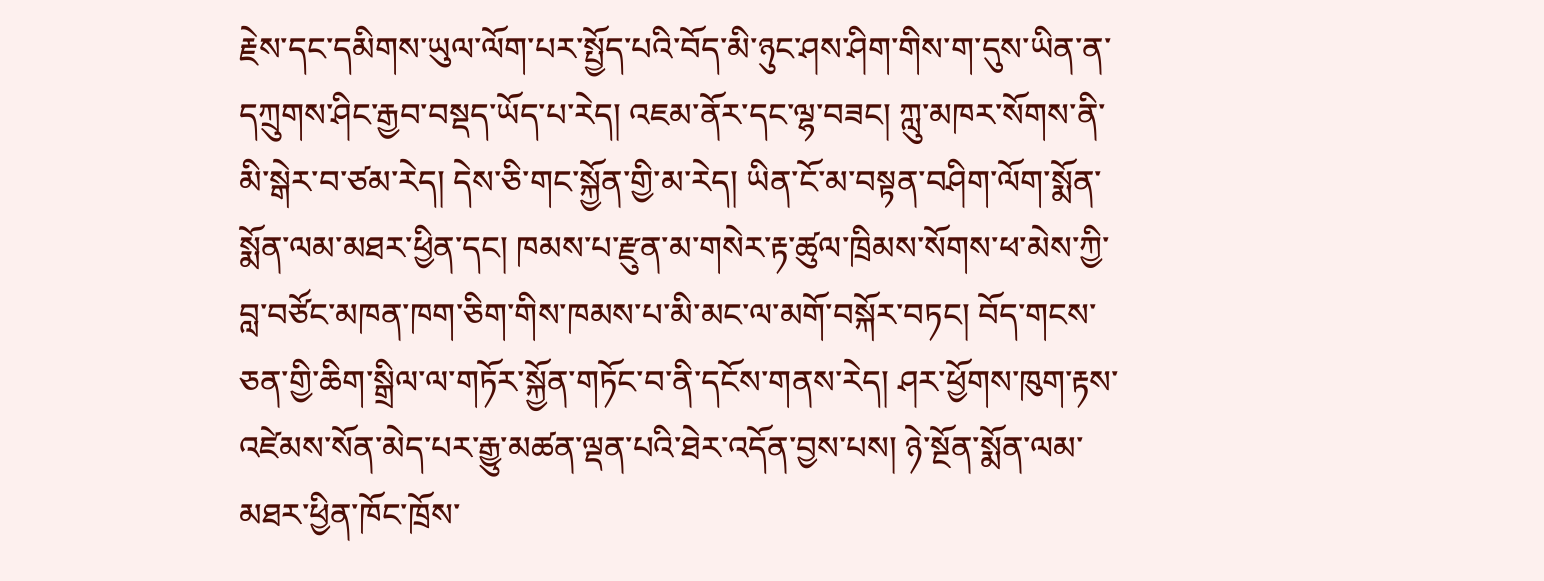རྗེས་དང་དམིགས་ཡུལ་ལོག་པར་སྤྱོད་པའི་བོད་མི་ཉུང་ཤས་ཤིག་གིས་ག་དུས་ཡིན་ན་དཀྲུགས་ཤིང་རྒྱབ་བསྡད་ཡོད་པ་རེད། འཇམ་ནོར་དང་ལྷ་བཟང། ཀླུ་མཁར་སོགས་ནི་མི་སྒེར་བ་ཙམ་རེད། དེས་ཅི་གང་སྐྱོན་གྱི་མ་རེད། ཡིན་ངོ་མ་བསྟན་བཤིག་ལོག་སྨོན་སྨོན་ལམ་མཐར་ཕྱིན་དང། ཁམས་པ་རྫུན་མ་གསེར་རྟ་ཚུལ་ཁྲིམས་སོགས་ཕ་མེས་ཀྱི་བླ་བཙོང་མཁན་ཁག་ཅིག་གིས་ཁམས་པ་མི་མང་ལ་མགོ་བསྐོར་བཏང། བོད་གངས་ཅན་གྱི་ཆིག་སྒྲིལ་ལ་གཏོར་སྐྱོན་གཏོང་བ་ནི་དངོས་གནས་རེད། ཤར་ཕྱོགས་ཁུག་རྟས་འཛེམས་སོན་མེད་པར་རྒྱུ་མཚན་ལྡན་པའི་ཐེར་འདོན་བྱས་པས། ཉེ་སྔོན་སྨོན་ལམ་མཐར་ཕྱིན་ཁོང་ཁྲོས་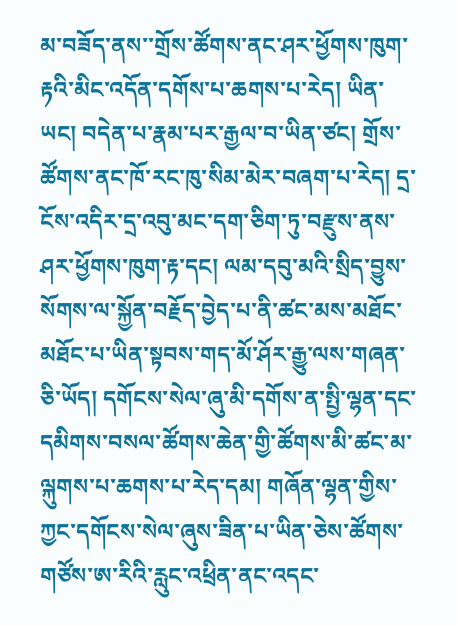མ་བཟོད་ནས་་གྲོས་ཚོགས་ནང་ཤར་ཕྱོགས་ཁུག་རྟའི་མིང་འདོན་དགོས་པ་ཆགས་པ་རེད། ཡིན་ཡང། བདེན་པ་རྣམ་པར་རྒྱལ་བ་ཡིན་ཙང། གྲོས་ཚོགས་ནང་ཁོ་རང་ཁུ་སིམ་མེར་བཞག་པ་རེད། དྲ་ངོས་འདིར་དྲ་འབུ་མང་དག་ཅིག་ཏུ་བརྫུས་ནས་ཤར་ཕྱོགས་ཁུག་རྟ་དང། ལམ་དབུ་མའི་སྲིད་བྱུས་སོགས་ལ་སྐྱོན་བརྗོད་བྱེད་པ་ནི་ཚང་མས་མཐོང་མཐོང་པ་ཡིན་སྟབས་གད་མོ་ཤོར་རྒྱུ་ལས་གཞན་ཅི་ཡོད། དགོངས་སེལ་ཞུ་མི་དགོས་ན་སྤྱི་ལྷན་དང་དམིགས་བསལ་ཚོགས་ཆེན་གྱི་ཚོགས་མི་ཚང་མ་ལྐུགས་པ་ཆགས་པ་རེད་དམ། གཞོན་ལྷན་གྱིས་ཀྱང་དགོངས་སེལ་ཞུས་ཟིན་པ་ཡིན་ཅེས་ཚོགས་གཙོས་ཨ་རིའི་རླུང་འཕྲིན་ནང་འདང་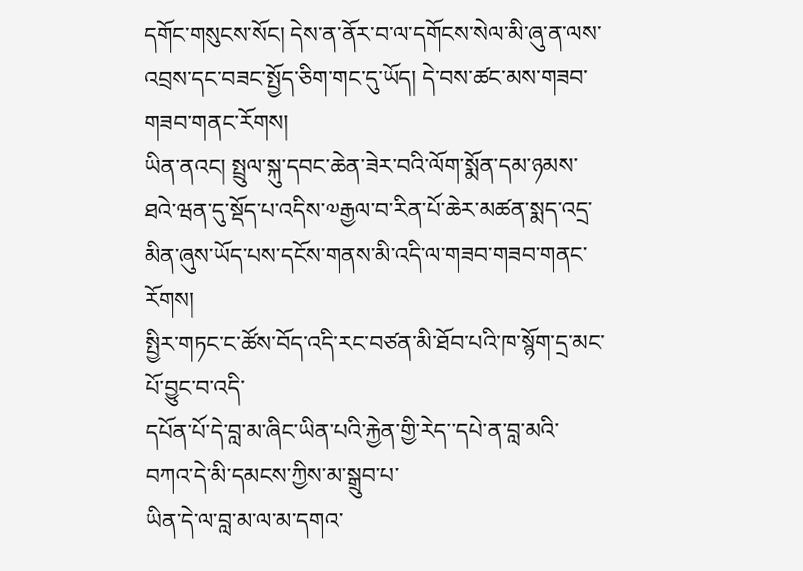དགོང་གསུངས་སོང། དེས་ན་ནོར་བ་ལ་དགོངས་སེལ་མི་ཞུ་ན་ལས་འབྲས་དང་བཟང་སྤྱོད་ཅིག་གང་དུ་ཡོད། དེ་བས་ཚང་མས་གཟབ་གཟབ་གནང་རོགས།
ཡིན་ནའང། སྤྲུལ་སྐུ་དབང་ཆེན་ཟེར་བའི་ལོག་སྨོན་དམ་ཉམས་ཐའེ་ཝན་དུ་སྡོད་པ་འདིས་༧རྒྱལ་བ་རིན་པོ་ཆེར་མཚན་སྨད་འདྲ་མིན་ཞུས་ཡོད་པས་དངོས་གནས་མི་འདི་ལ་གཟབ་གཟབ་གནང་རོགས།
སྤྱིར་གཏང་ང་ཚོས་བོད་འདི་རང་བཙན་མི་ཐོབ་པའི་ཁ་སྙོག་དྲ་མང་པོ་བྱུང་བ་འདི་
དཔོན་པོ་དེ་བླ་མ་ཞིང་ཡིན་པའི་རྐྱེན་གྱི་རེད་་དཔེ་ན་བླ་མའི་བཀའ་དེ་མི་དམངས་ཀྱིས་མ་སྒྲུབ་པ་
ཡིན་དེ་ལ་བླ་མ་ལ་མ་དགའ་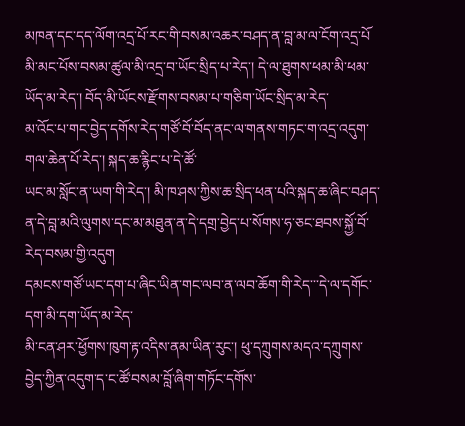མཁན་དང་དད་ལོག་འདྲ་པོ་རང་གི་བསམ་འཆར་བཤད་ན་བླ་མ་ལ་ངོག་འདྲ་པོ
མི་མང་པོས་བསམ་ཚུལ་མི་འདྲ་བ་ཡོང་སྲིད་པ་རེད་། དེ་ལ་ཐུགས་ཕམ་མི་ཕམ་ཡོད་མ་རེད་། བོད་མི་ཡོངས་རྫོགས་བསམ་པ་གཅིག་ཡོང་སྲིད་མ་རེད་
མ་འོང་པ་གང་བྱེད་དགོས་རེད་གཙོ་བོ་བོད་ནང་ལ་གནས་གཏང་ག་འདྲ་འདུག་གལ་ཆེན་པོ་རེད་། སྐད་ཆ་རྙིང་པ་དེ་ཚོ་
ཡང་མ་སློང་ན་ཡག་གི་རེད་། མི་ཁ་ཤས་ཀྱིས་ཆ་སྲིད་ཕན་པའི་སྐད་ཆ་ཞིང་བཤད་ན་དེ་བླ་མའི་ལུགས་དང་མ་མཐུན་ན་དེ་དགྲ་བྱེད་པ་སོགས་ཧ་ཅང་ཐབས་སྐྱོ་བོ་རེད་བསམ་གྱི་འདུག
དམངས་གཙོ་ཡང་དག་པ་ཞིང་ཡིན་གང་ལབ་ན་ལབ་ཆོག་གི་རེད་་་དེ་ལ་དགོང་དག་མི་དག་ཡོད་མ་རེད་
མི་ངན་ཤར་ཕྱོགས་ཁུག་རྟ་འདིས་ནམ་ཡིན་རུང་། ཕུ་དཀྲུགས་མདའ་དཀྲུགས་བྱེད་ཀྱིན་འདུག་ད་ང་ཚོ་བསམ་བློ་ཞིག་གཏོང་དགོས་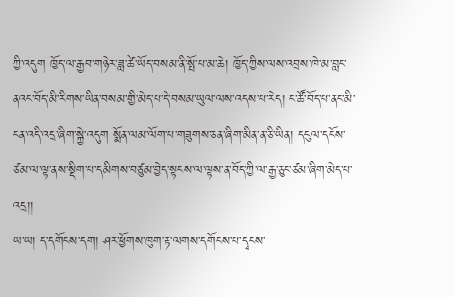ཀྱི་འདུག ཁྱོད་ལ་རྒྱབ་གཉེར་ཟླ་ཚེ་ཡོད་བསམ་ནི་སྤོ་པ་མ་ཆེ། ཁྱོད་ཀྱིས་ལས་འབྲས་ཁེ་མ་བླང་ནའང་བོད་མི་རིགས་ཡིན་བསམ་གྱི་མེད་པ་དེ་བསམ་ཡུལ་ལས་འདས་པ་རེད། ང་ཚོ་བོད་པ་ནང་མི་ངན་འདི་འདྲ་ཞིག་སྐྱེ་འདུག སྨོན་ལམ་ལོག་པ་གཟུགས་ཅན་ཞིག་མིན་ན་ཅི་ཡིན། དངུལ་དངོས་ཙམ་ལ་ལྟ་ནས་སྡིག་པ་དམིགས་བཙུམ་བྱེད་སྟངས་ལ་ལྟས་ན་བོད་ཀྱི་ལ་རྒྱ་ཅུང་ཙམ་ཞིག་མེད་པ་འདྲ།།
ཡ་ཡ། ད་དགོངས་དག། ཤར་ཕྱོགས་ཁུག་རྟ་ལགས་དགོངས་པ་དྭངས་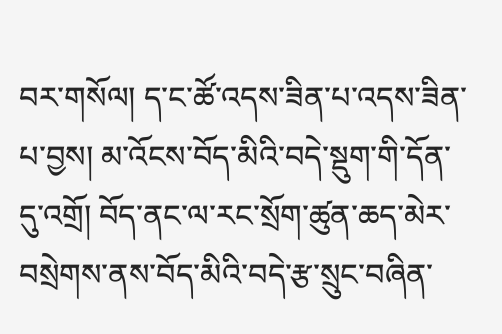བར་གསོལ། ད་ང་ཚོ་འདས་ཟིན་པ་འདས་ཟིན་པ་བྱས། མ་འོངས་བོད་མིའི་བདེ་སྡུག་གི་དོན་དུ་འགྲོ། བོད་ནང་ལ་རང་སྲོག་ཚུན་ཆད་མེར་བསྲེགས་ནས་བོད་མིའི་བདེ་རྩ་སྲུང་བཞིན་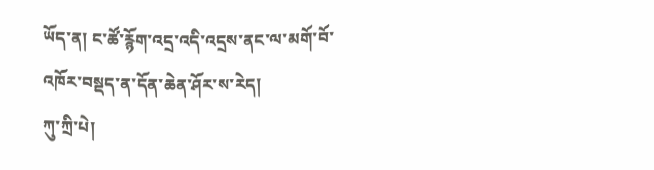ཡོད་ན། ང་ཚོ་རྙོག་འདྲ་འདི་འདྲས་ནང་ལ་མགོ་བོ་འཁོར་བསྡད་ན་དོན་ཆེན་ཤོར་ས་རེད།
ཀུ་ཀྲི་པེ།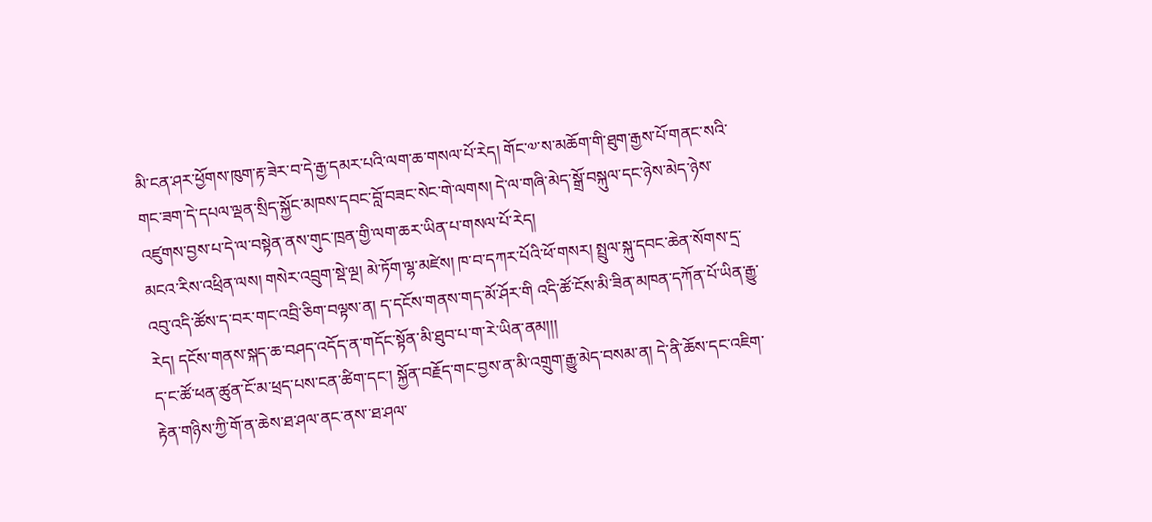མི་ངན་ཤར་ཕྱོགས་ཁུག་རྟ་ཟེར་བ་དེ་རྒྱ་དམར་པའི་ལག་ཆ་གསལ་པོ་རེད། གོང་༧་ས་མཆོག་གི་ཐུག་རྒྱས་པོ་གནང་སའི་གང་ཟག་དེ་དཔལ་ལྡན་སྲིད་སྐྱོང་མཁས་དབང་བློ་བཟང་སེང་གེ་ལགས། དེ་ལ་གཞི་མེད་སྒྲོ་བསྐུལ་དང་ཉེས་མེད་ཉེས་འཛུགས་བྱས་པ་དེ་ལ་བསྟེན་ནས་གུང་ཁྲན་གྱི་ལག་ཆར་ཡིན་པ་གསལ་པོ་རེད།
མངའ་རིས་འཕྲིན་ལས། གསེར་འབྲུག་སྡེ་ལྔ། མེ་ཏོག་ལྷ་མཛེས། ཁ་བ་དཀར་པོའི་ཕོ་གསར། སྤྲུལ་སྐུ་དབང་ཆེན་སོགས་དྲ་འབུ་འདི་ཚོས་ད་བར་གང་འབྲི་ཅིག་བལྟས་ན། ད་དངོས་གནས་གད་མོ་ཤོར་གི འདི་ཚོ་ངོས་མི་ཟིན་མཁན་དཀོན་པོ་ཡིན་རྒྱུ་རེད། དངོས་གནས་སྐད་ཆ་བཤད་འདོད་ན་གདོང་སྟོན་མི་ཐུབ་པ་ག་རེ་ཡིན་ནམ།།།
ད་ང་ཚོ་ཕན་ཚུན་ངོ་མ་ཕྲད་པས་ངན་ཚིག་དང་། སྐྱོན་བརྗོད་གང་བྱས་ན་མི་འགྲུག་རྒྱུ་མེད་བསམ་ན། དེ་ནི་ཆོས་དང་འཇིག་རྟེན་གཉིས་ཀྱི་གོ་ན་ཆེས་ཐ་ཤལ་ནང་ནས་་ཐ་ཤལ་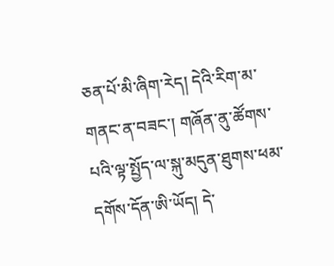ཅན་པོ་མི་ཞིག་རེད། དེའི་རིག་མ་གནང་ན་བཟང་། གཞོན་ནུ་ཚོགས་པའི་ལྟ་སྤྱོད་ལ་སྐུ་མདུན་ཐུགས་ཕམ་དགོས་དོན་ཨི་ཡོད། དེ་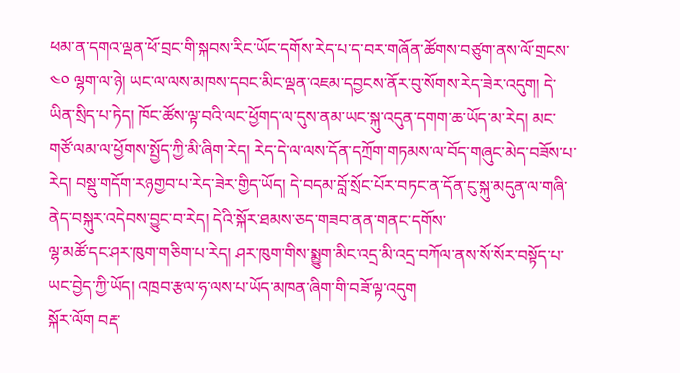ཕམ་ན་དགའ་ལྡན་ཕོ་བྲང་གི་སྐབས་རིང་ཡོང་དགོས་རེད་པ་ད་བར་གཞོན་ཚོགས་བཙུག་ནས་ལོ་གྲངས་༤༠ ལྷག་ལ་ཉེ། ཡང་ལ་ལས་མཁས་དབང་མིང་ལྡན་འཇམ་དབྱངས་ནོར་བུ་སོགས་རེད་ཟེར་འདུག། དེ་ཡིན་སྲིད་པ་ཏེད། ཁོང་ཚོས་ལྟ་བའི་ལང་ཕྱོགད་ལ་དུས་ནམ་ཡང་སྐུ་འདུན་དགག་ཆ་ཡོད་མ་རེད། མང་གཙོ་ལམ་ལ་ཕྱོགས་སྤྱོད་ཀྱི་མི་ཞིག་རེད། རེད་དེ་ལ་ལས་དོན་དཀྲོག་གཏམས་ལ་བོད་གཞུང་མེད་བཟོས་པ་རེད། བསྡུ་གདོག་རཉགྱབ་པ་རེད་ཟེར་གྱིད་ཡོད། དེ་བདམ་བློ་སྲོང་པོར་བཏང་ན་དོན་ངུ་སྐུ་མདུན་ལ་གཞི་ནེད་བསྐུར་འདེབས་བྱུང་བ་རེད། དེའི་སྐོར་ཐམས་ཅད་གཟབ་ནན་གནང་དགོས་
ལྷ་མཚོ་དང་ཤར་ཁུག་གཅིག་པ་རེད། ཤར་ཁུག་གིས་སྨྱུག་མིང་འདྲ་མི་འདྲ་བཀོལ་ནས་སོ་སོར་བསྟོད་པ་ཡང་བྱེད་ཀྱི་ཡོད། འཁྲབ་རྩལ་ཧ་ལས་པ་ཡོད་མཁན་ཞིག་གི་བཟོ་ལྟ་འདུག
སྐོར་ལོག བརྡ་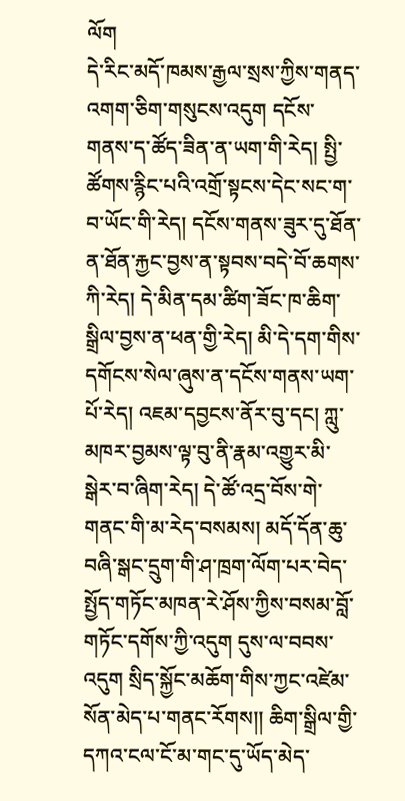ལོག
དེ་རིང་མདོ་ཁམས་རྒྱལ་སྲས་ཀྱིས་གནད་འགག་ཅིག་གསུངས་འདུག དངོས་གནས་ད་ཚོད་ཟིན་ན་ཡག་གི་རེད། སྤྱི་ཚོགས་རྙིང་པའི་འགྲོ་སྟངས་དེང་སང་ག་བ་ཡོང་གི་རེད། དངོས་གནས་ཟུར་དུ་ཐོན་ན་ཐོན་རྐྱང་བྱས་ན་སྟབས་བདེ་བོ་ཆགས་ཀི་རེད། དེ་མིན་དམ་ཚིག་ཟོང་ཁ་ཆིག་སྒྲིལ་བྱས་ན་ཕན་གྱི་རེད། མི་དེ་དག་གིས་དགོངས་སེལ་ཞུས་ན་དངོས་གནས་ཡག་པོ་རེད། འཇམ་དབྱངས་ནོར་བུ་དང། ཀླུ་མཁར་བྱམས་ལྟ་བུ་ནི་རྣམ་འགྱུར་མི་སྒེར་བ་ཞིག་རེད། དེ་ཚོ་འདྲ་བོས་གེ་གནང་གི་མ་རེད་བསམས། མདོ་དོན་ཆུ་བཞི་སྒང་དྲུག་གི་ཤ་ཁྲག་ལོག་པར་བེད་སྤྱོད་གཏོང་མཁན་རེ་ཤོས་ཀྱིས་བསམ་བློ་གཏོང་དགོས་ཀྱི་འདུག དུས་ལ་བབས་འདུག སྲིད་སྐྱོང་མཆོག་གིས་ཀྱང་འཛེམ་སོན་མེད་པ་གནང་རོགས།། ཆིག་སྒྲིལ་གྱི་དཀའ་ངལ་ངོ་མ་གང་དུ་ཡོད་མེད་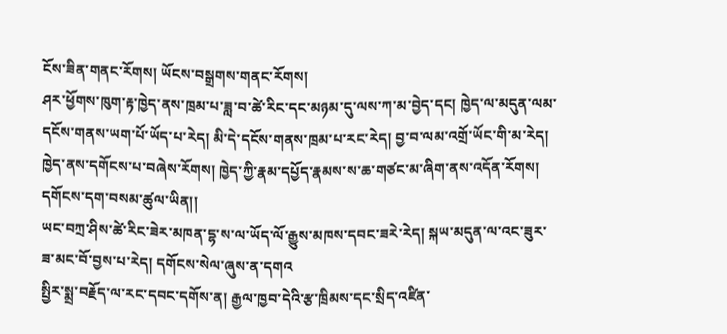ངོས་ཟིན་གནང་རོགས། ཡོངས་བསྒྲགས་གནང་རོགས།
ཤར་ཕྱོགས་ཁུག་རྟ་ཁྱེད་ནས་ཁྲམ་པ་ཟླ་བ་ཚེ་རིང་དང་མཉམ་དུ་ལས་ཀ་མ་བྱེད་དང། ཁྱེད་ལ་མདུན་ལམ་དངོས་གནས་ཡག་པོ་ཡོད་པ་རེད། མི་དེ་དངོས་གནས་ཁྲམ་པ་རང་རེད། བྱ་བ་ལམ་འགྲོ་ཡོང་གི་མ་རེད། ཁྱེད་ནས་དགོངས་པ་བཞེས་རོགས། ཁྱེད་ཀྱི་རྣམ་དཔྱོད་རྣམས་ས་ཆ་གཙང་མ་ཞིག་ནས་འདོན་རོགས། དགོངས་དག་བསམ་ཚུལ་ཡིན།།
ཡང་བཀྲ་ཤིས་ཚེ་རིང་ཟེར་མཁན་དྷ་ས་ལ་ཡོད་ལོ་རྒྱུས་མཁས་དབང་ཟརེ་རེད། སྐཡ་མདུན་ལ་འང་ཟུར་ཟ་མང་བོ་བྱས་པ་རེད། དགོངས་སེལ་ཞུས་ན་དགའ
སྤྱིར་སྨྲ་བརྗོད་ལ་རང་དབང་དགོས་ན། རྒྱལ་ཁྱབ་དེའི་རྩ་ཁྲིམས་དང་སྲིད་འཛིན་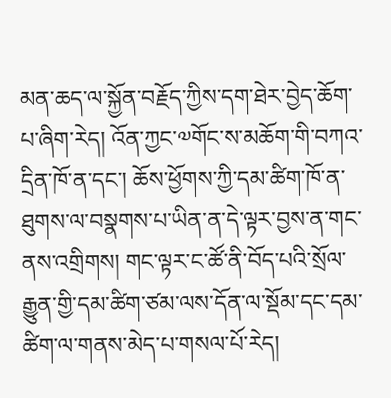མན་ཆད་ལ་སྐྱོན་བརྗོད་ཀྱིས་དག་ཐེར་བྱེད་ཆོག་པ་ཞིག་རེད། འོན་ཀྱང་༧གོང་ས་མཆོག་གི་བཀའ་དྲིན་ཁོ་ན་དང་། ཆོས་ཕྱོགས་ཀྱི་དམ་ཚིག་ཁོ་ན་ཐུགས་ལ་བསྣགས་པ་ཡིན་ན་དེ་ལྟར་བྱས་ན་གང་ནས་འགྲིགས། གང་ལྟར་ང་ཚོ་ནི་བོད་པའི་སྲོལ་རྒྱུན་གྱི་དམ་ཚིག་ཙམ་ལས་དོན་ལ་སྡོམ་དང་དམ་ཚིག་ལ་གནས་མེད་པ་གསལ་པོ་རེད།